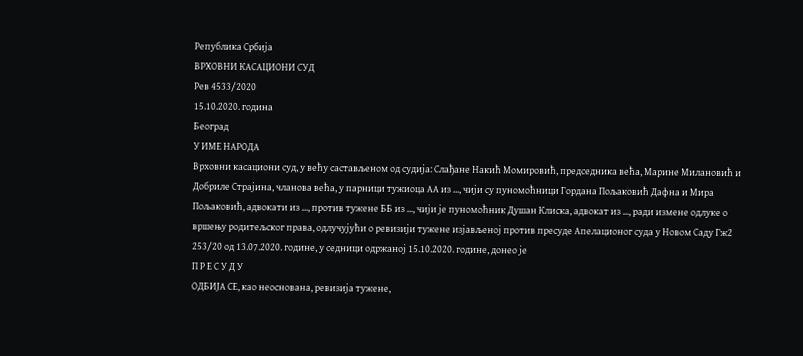Република Србија
ВРХОВНИ КАСАЦИОНИ СУД
Рев 4533/2020
15.10.2020. година
Београд
У ИМЕ НАРОДА
Врховни касациони суд, у већу састављеном од судија: Слађане Накић Момировић, председника већа, Марине Милановић и Добриле Страјина, чланова већа, у парници тужиоца АА из ..., чији су пуномоћници Гордана Пољаковић Дафна и Мира Пољаковић, адвокати из ..., против тужене ББ из ..., чији је пуномоћник Душан Клиска, адвокат из ..., ради измене одлуке о вршењу родитељског права, одлучујући о ревизији тужене изјављеној против пресуде Апелационог суда у Новом Саду Гж2 253/20 од 13.07.2020. године, у седници одржаној 15.10.2020. године, донео је
П Р Е С У Д У
ОДБИЈА СЕ, као неоснована, ревизија тужене,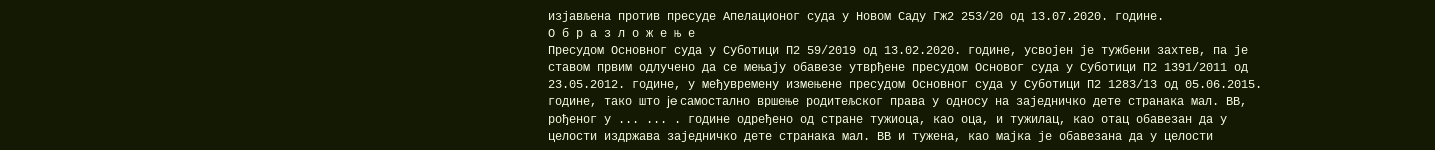изјављена против пресуде Апелационог суда у Новом Саду Гж2 253/20 од 13.07.2020. године.
О б р а з л о ж е њ е
Пресудом Основног суда у Суботици П2 59/2019 од 13.02.2020. године, усвојен је тужбени захтев, па је ставом првим одлучено да се мењају обавезе утврђене пресудом Основог суда у Суботици П2 1391/2011 од 23.05.2012. године, у међувремену измењене пресудом Основног суда у Суботици П2 1283/13 од 05.06.2015. године, тако што je самостално вршење родитељског права у односу на заједничко дете странака мал. ВВ, рођеног у ... ... . године одређено од стране тужиоца, као оца, и тужилац, као отац обавезан да у целости издржава заједничко дете странака мал. ВВ и тужена, као мајка је обавезана да у целости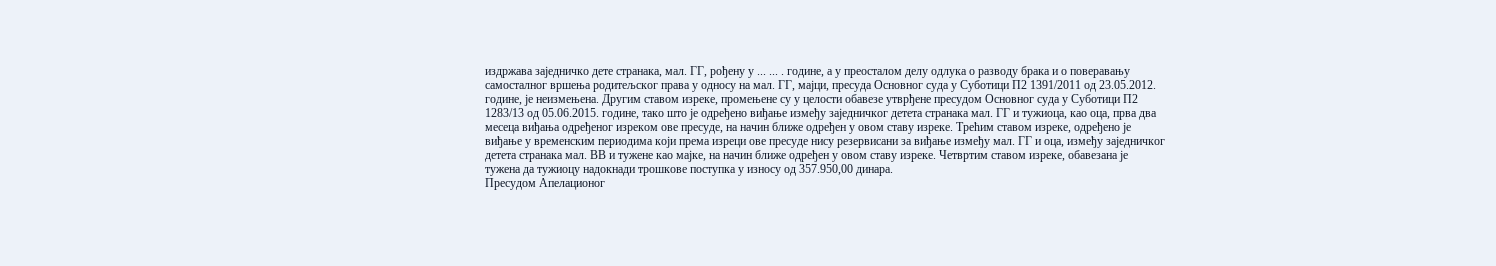издржава заједничко дете странака, мал. ГГ, рођену у ... ... . године, а у преосталом делу одлука о разводу брака и о поверавању самосталног вршења родитељског права у односу на мал. ГГ, мајци, пресуда Основног суда у Суботици П2 1391/2011 од 23.05.2012. године, је неизмењена. Другим ставом изреке, промењене су у целости обавезе утврђене пресудом Основног суда у Суботици П2 1283/13 од 05.06.2015. године, тако што је одређено виђање између заједничког детета странака мал. ГГ и тужиоца, као оца, прва два месеца виђања одређеног изреком ове пресуде, на начин ближе одређен у овом ставу изреке. Трећим ставом изреке, одређено је виђање у временским периодима који према изреци ове пресуде нису резервисани за виђање између мал. ГГ и оца, између заједничког детета странака мал. ВВ и тужене као мајке, на начин ближе одређен у овом ставу изреке. Четвртим ставом изреке, обавезана је тужена да тужиоцу надокнади трошкове поступка у износу од 357.950,00 динара.
Пресудом Апелационог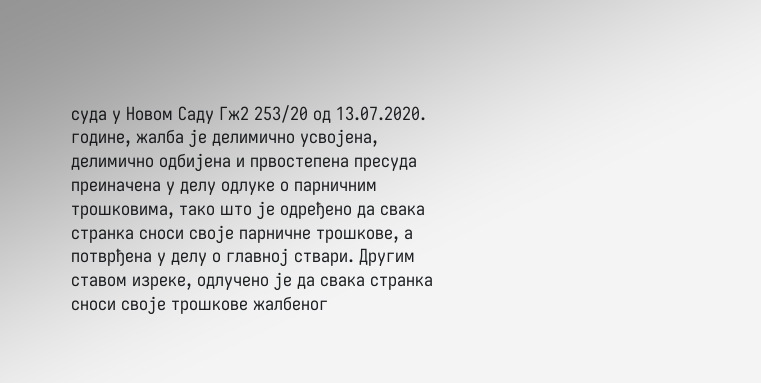суда у Новом Саду Гж2 253/20 од 13.07.2020. године, жалба је делимично усвојена, делимично одбијена и првостепена пресуда преиначена у делу одлуке о парничним трошковима, тако што је одређено да свака странка сноси своје парничне трошкове, а потврђена у делу о главној ствари. Другим ставом изреке, одлучено је да свака странка сноси своје трошкове жалбеног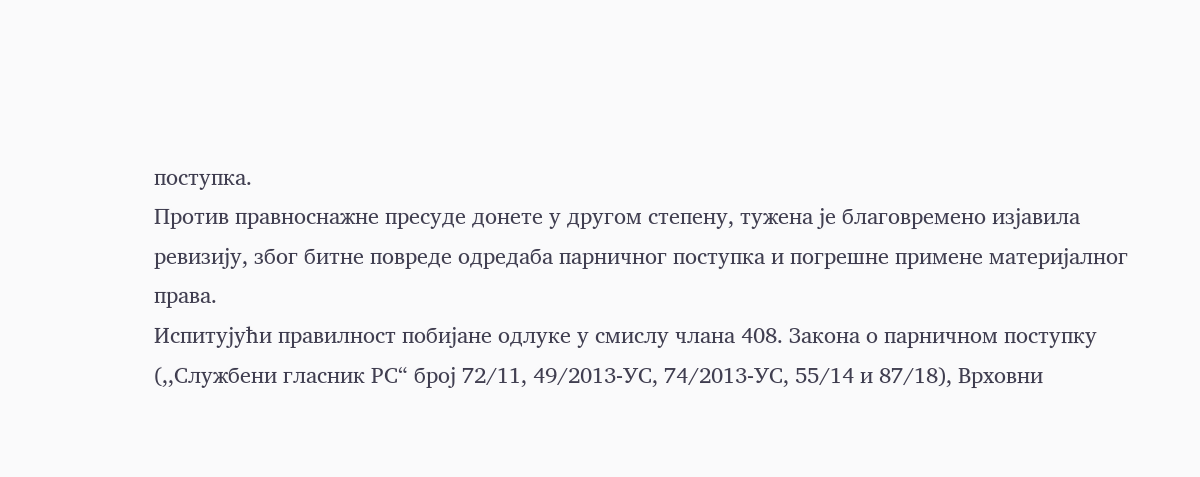поступка.
Против правноснажне пресуде донете у другом степену, тужена је благовремено изјавила ревизију, због битне повреде одредаба парничног поступка и погрешне примене материјалног права.
Испитујући правилност побијане одлуке у смислу члана 408. Закона о парничном поступку (,,Службени гласник РС“ број 72/11, 49/2013-УС, 74/2013-УС, 55/14 и 87/18), Врховни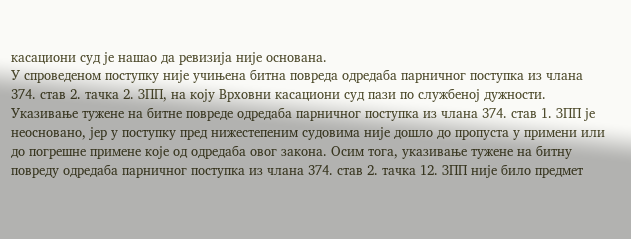касациони суд је нашао да ревизија није основана.
У спроведеном поступку није учињена битна повреда одредаба парничног поступка из члана 374. став 2. тачка 2. ЗПП, на коју Врховни касациони суд пази по службеној дужности. Указивање тужене на битне повреде одредаба парничног поступка из члана 374. став 1. ЗПП је неосновано, јер у поступку пред нижестепеним судовима није дошло до пропуста у примени или до погрешне примене које од одредаба овог закона. Осим тога, указивање тужене на битну повреду одредаба парничног поступка из члана 374. став 2. тачка 12. ЗПП није било предмет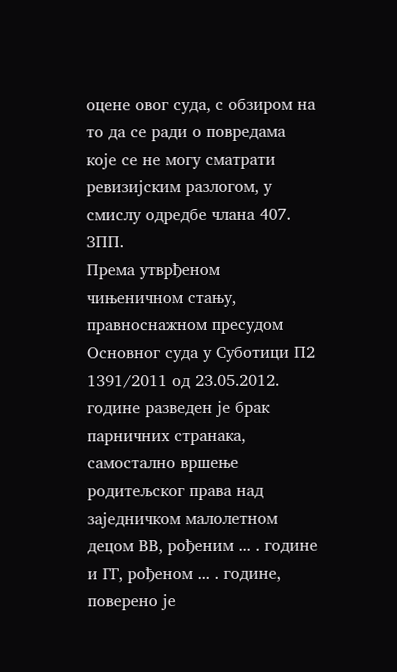оцене овог суда, с обзиром на то да се ради о повредама које се не могу сматрати ревизијским разлогом, у смислу одредбе члана 407. ЗПП.
Према утврђеном чињеничном стању, правноснажном пресудом Основног суда у Суботици П2 1391/2011 од 23.05.2012. године разведен је брак парничних странака, самостално вршење родитељског права над заједничком малолетном децом ВВ, рођеним ... . године и ГГ, рођеном ... . године, поверено је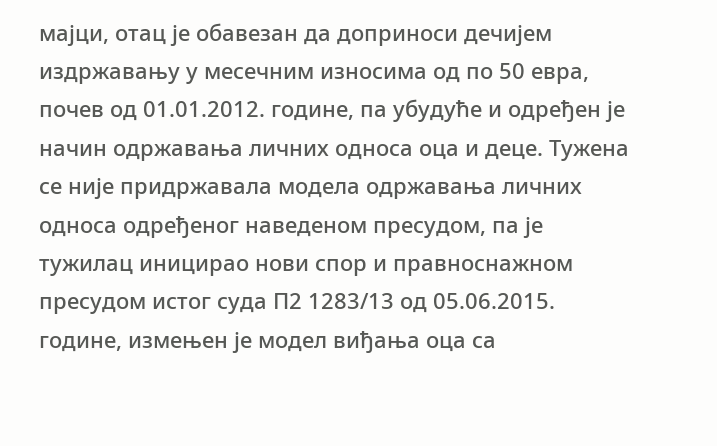мајци, отац је обавезан да доприноси дечијем издржавању у месечним износима од по 50 евра, почев од 01.01.2012. године, па убудуће и одређен је начин одржавања личних односа оца и деце. Тужена се није придржавала модела одржавања личних односа одређеног наведеном пресудом, па је тужилац иницирао нови спор и правноснажном пресудом истог суда П2 1283/13 од 05.06.2015. године, измењен је модел виђања оца са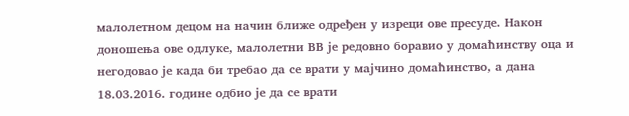малолетном децом на начин ближе одређен у изреци ове пресуде. Након доношења ове одлуке, малолетни ВВ је редовно боравио у домаћинству оца и негодовао је када би требао да се врати у мајчино домаћинство, а дана 18.03.2016. године одбио је да се врати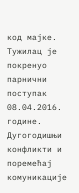код мајке. Тужилац је покренуо парнични поступак 08.04.2016. године. Дугогодишњи конфликти и поремећај комуникације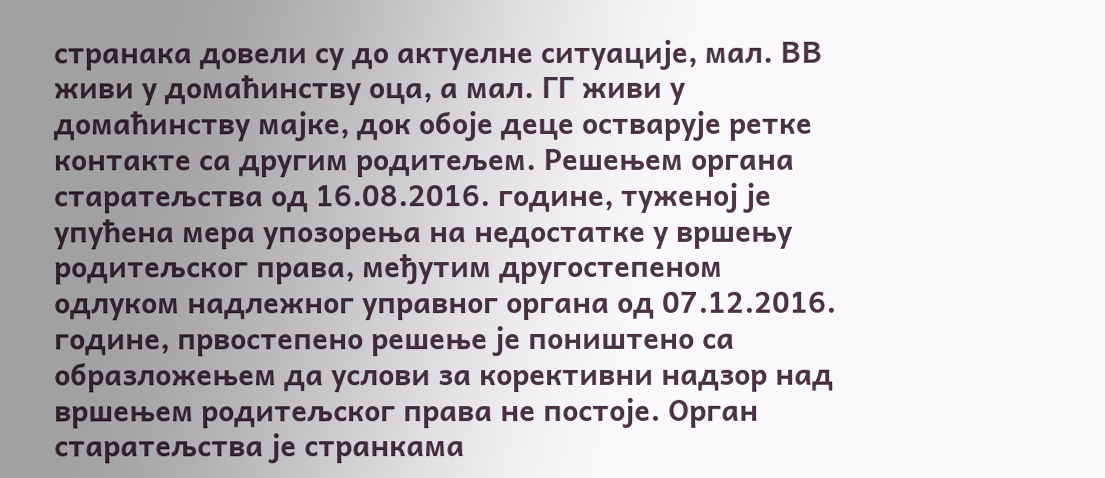странака довели су до актуелне ситуације, мал. ВВ живи у домаћинству оца, а мал. ГГ живи у домаћинству мајке, док обоје деце остварује ретке контакте са другим родитељем. Решењем органа старатељства од 16.08.2016. године, туженој је упућена мера упозорења на недостатке у вршењу родитељског права, међутим другостепеном одлуком надлежног управног органа од 07.12.2016. године, првостепено решење је поништено са образложењем да услови за корективни надзор над вршењем родитељског права не постоје. Орган старатељства је странкама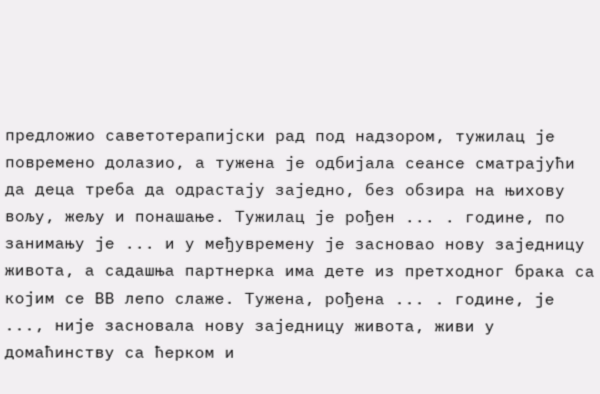предложио саветотерапијски рад под надзором, тужилац је повремено долазио, а тужена је одбијала сеансе сматрајући да деца треба да одрастају заједно, без обзира на њихову вољу, жељу и понашање. Тужилац је рођен ... . године, по занимању је ... и у међувремену је засновао нову заједницу живота, а садашња партнерка има дете из претходног брака са којим се ВВ лепо слаже. Тужена, рођена ... . године, је ..., није засновала нову заједницу живота, живи у домаћинству са ћерком и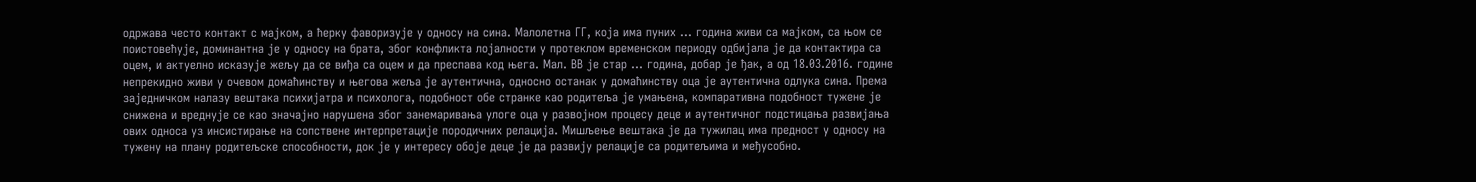одржава често контакт с мајком, а ћерку фаворизује у односу на сина. Малолетна ГГ, која има пуних ... година живи са мајком, са њом се поистовећује, доминантна је у односу на брата, због конфликта лојалности у протеклом временском периоду одбијала је да контактира са оцем, и актуелно исказује жељу да се виђа са оцем и да преспава код њега. Мал. ВВ је стар ... година, добар је ђак, а од 18.03.2016. године непрекидно живи у очевом домаћинству и његова жеља је аутентична, односно останак у домаћинству оца је аутентична одлука сина. Према заједничком налазу вештака психијатра и психолога, подобност обе странке као родитеља је умањена, компаративна подобност тужене је снижена и вреднује се као значајно нарушена због занемаривања улоге оца у развојном процесу деце и аутентичног подстицања развијања ових односа уз инсистирање на сопствене интерпретације породичних релација. Мишљење вештака је да тужилац има предност у односу на тужену на плану родитељске способности, док је у интересу обоје деце је да развију релације са родитељима и међусобно.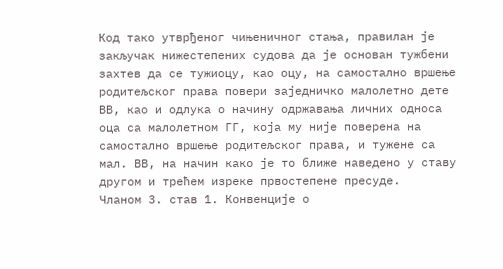Код тако утврђеног чињеничног стања, правилан је закључак нижестепених судова да је основан тужбени захтев да се тужиоцу, као оцу, на самостално вршење родитељског права повери заједничко малолетно дете ВВ, као и одлука о начину одржавања личних односа оца са малолетном ГГ, која му није поверена на самостално вршење родитељског права, и тужене са мал. ВВ, на начин како је то ближе наведено у ставу другом и трећем изреке првостепене пресуде.
Чланом 3. став 1. Конвенције о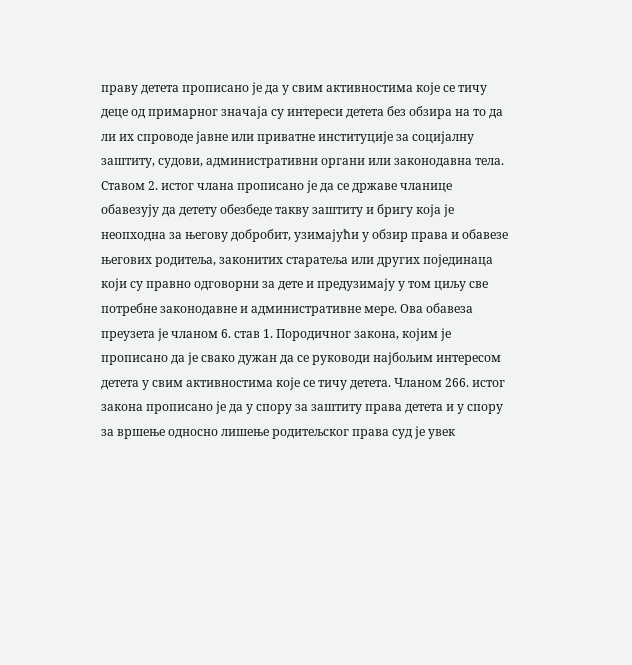праву детета прописано је да у свим активностима које се тичу деце од примарног значаја су интереси детета без обзира на то да ли их спроводе јавне или приватне институције за социјалну заштиту, судови, административни органи или законодавна тела. Ставом 2. истог члана прописано је да се државе чланице обавезују да детету обезбеде такву заштиту и бригу која је неопходна за његову добробит, узимајући у обзир права и обавезе његових родитеља, законитих старатеља или других појединаца који су правно одговорни за дете и предузимају у том циљу све потребне законодавне и административне мере. Ова обавеза преузета је чланом 6. став 1. Породичног закона, којим је прописано да је свако дужан да се руководи најбољим интересом детета у свим активностима које се тичу детета. Чланом 266. истог закона прописано је да у спору за заштиту права детета и у спору за вршење односно лишење родитељског права суд је увек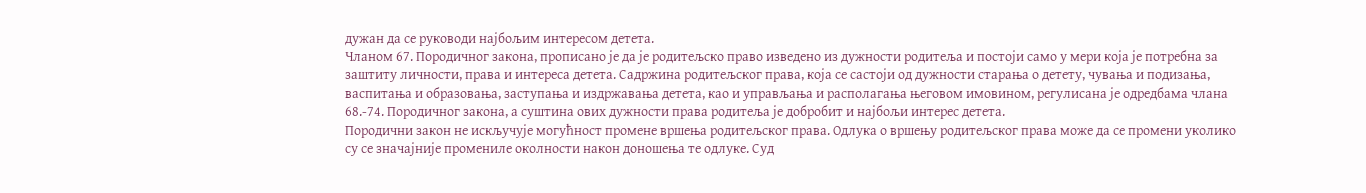дужан да се руководи најбољим интересом детета.
Чланом 67. Породичног закона, прописано је да је родитељско право изведено из дужности родитеља и постоји само у мери која је потребна за заштиту личности, права и интереса детета. Садржина родитељског права, која се састоји од дужности старања о детету, чувања и подизања, васпитања и образовања, заступања и издржавања детета, као и управљања и располагања његовом имовином, регулисана је одредбама члана 68.-74. Породичног закона, а суштина ових дужности права родитеља је добробит и најбољи интерес детета.
Породични закон не искључује могућност промене вршења родитељског права. Одлука о вршењу родитељског права може да се промени уколико су се значајније промениле околности након доношења те одлуке. Суд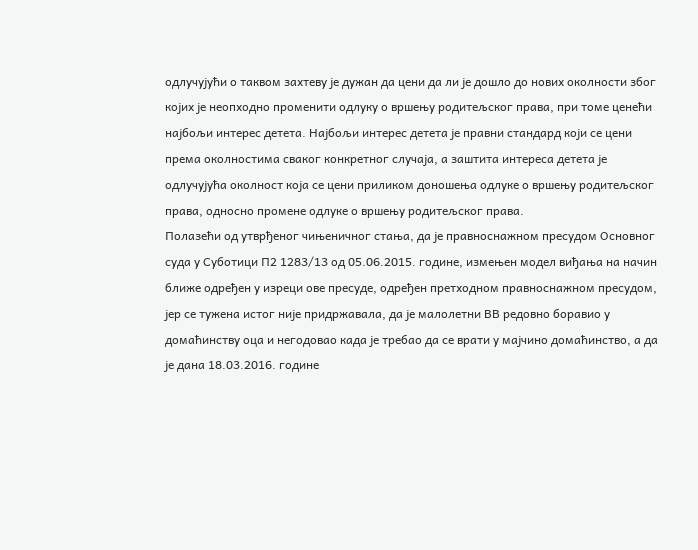одлучујући о таквом захтеву је дужан да цени да ли је дошло до нових околности због којих је неопходно променити одлуку о вршењу родитељског права, при томе ценећи најбољи интерес детета. Најбољи интерес детета је правни стандард који се цени према околностима сваког конкретног случаја, а заштита интереса детета је одлучујућа околност која се цени приликом доношења одлуке о вршењу родитељског права, односно промене одлуке о вршењу родитељског права.
Полазећи од утврђеног чињеничног стања, да је правноснажном пресудом Основног суда у Суботици П2 1283/13 од 05.06.2015. године, измењен модел виђања на начин ближе одређен у изреци ове пресуде, одређен претходном правноснажном пресудом, јер се тужена истог није придржавала, да је малолетни ВВ редовно боравио у домаћинству оца и негодовао када је требао да се врати у мајчино домаћинство, а да је дана 18.03.2016. године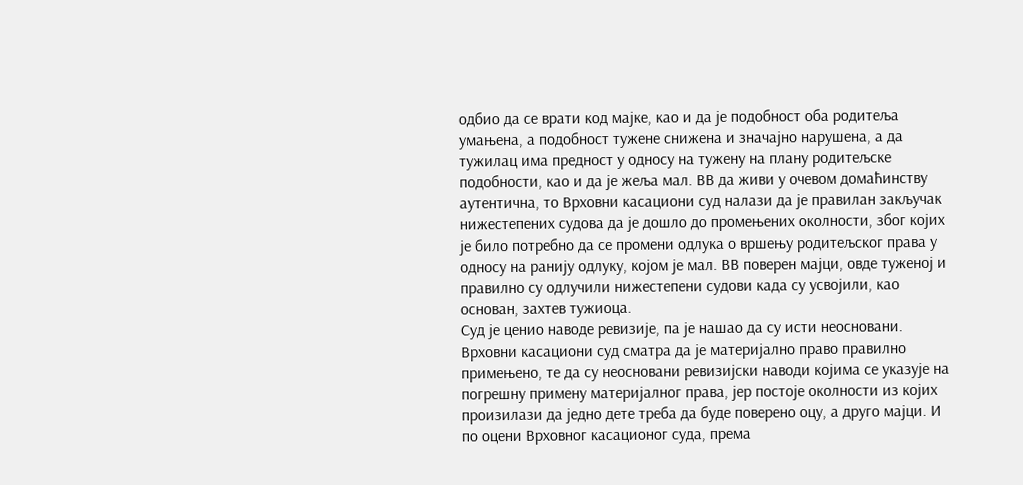одбио да се врати код мајке, као и да је подобност оба родитеља умањена, а подобност тужене снижена и значајно нарушена, а да тужилац има предност у односу на тужену на плану родитељске подобности, као и да је жеља мал. ВВ да живи у очевом домаћинству аутентична, то Врховни касациони суд налази да је правилан закључак нижестепених судова да је дошло до промењених околности, због којих је било потребно да се промени одлука о вршењу родитељског права у односу на ранију одлуку, којом је мал. ВВ поверен мајци, овде туженој и правилно су одлучили нижестепени судови када су усвојили, као основан, захтев тужиоца.
Суд је ценио наводе ревизије, па је нашао да су исти неосновани. Врховни касациони суд сматра да је материјално право правилно примењено, те да су неосновани ревизијски наводи којима се указује на погрешну примену материјалног права, јер постоје околности из којих произилази да једно дете треба да буде поверено оцу, а друго мајци. И по оцени Врховног касационог суда, према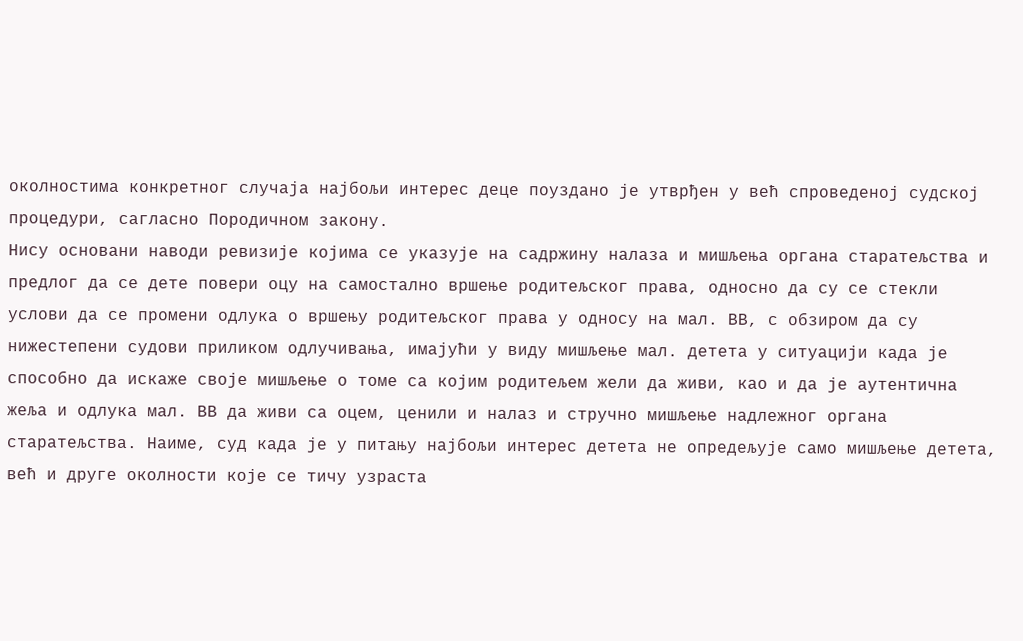околностима конкретног случаја најбољи интерес деце поуздано је утврђен у већ спроведеној судској процедури, сагласно Породичном закону.
Нису основани наводи ревизије којима се указује на садржину налаза и мишљења органа старатељства и предлог да се дете повери оцу на самостално вршење родитељског права, односно да су се стекли услови да се промени одлука о вршењу родитељског права у односу на мал. ВВ, с обзиром да су нижестепени судови приликом одлучивања, имајући у виду мишљење мал. детета у ситуацији када је способно да искаже своје мишљење о томе са којим родитељем жели да живи, као и да је аутентична жеља и одлука мал. ВВ да живи са оцем, ценили и налаз и стручно мишљење надлежног органа старатељства. Наиме, суд када је у питању најбољи интерес детета не опредељује само мишљење детета, већ и друге околности које се тичу узраста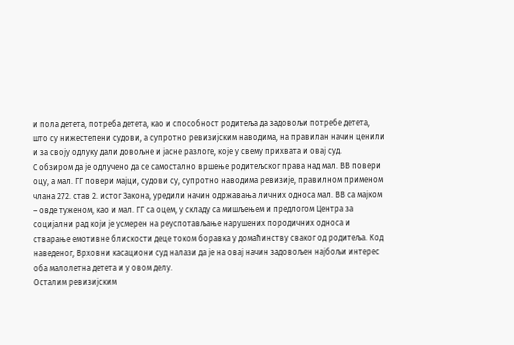и пола детета, потреба детета, као и способност родитеља да задовољи потребе детета, што су нижестепени судови, а супротно ревизијским наводима, на правилан начин ценили и за своју одлуку дали довољне и јасне разлоге, које у свему прихвата и овај суд.
С обзиром да је одлучено да се самостално вршење родитељског права над мал. ВВ повери оцу, а мал. ГГ повери мајци, судови су, супротно наводима ревизије, правилном применом члана 272. став 2. истог Закона, уредили начин одржавања личних односа мал. ВВ са мајком – овде туженом, као и мал. ГГ са оцем, у складу са мишљењем и предлогом Центра за социјални рад који је усмерен на реуспотављање нарушених породичних односа и стварање емотивне блискости деце током боравка у домаћинству сваког од родитеља. Код наведеног, Врховни касациони суд налази да је на овај начин задовољен најбољи интерес оба малолетна детета и у овом делу.
Осталим ревизијским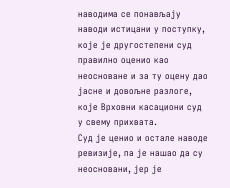наводима се понављају наводи истицани у поступку, које је другостепени суд правилно оценио као неосноване и за ту оцену дао јасне и довољне разлоге, које Врховни касациони суд у свему прихвата.
Суд је ценио и остале наводе ревизије, па је нашао да су неосновани, јер је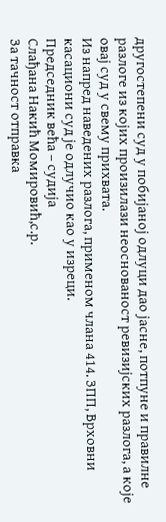другостепени суд у побијаној одлуци дао јасне, потпуне и правилне разлоге из којих произилази неоснованост ревизијских разлога, а које овај суд у свему прихвата.
Из напред наведених разлога, применом члана 414. ЗПП, Врховни касациони суд је одлучио као у изреци.
Председник већа – судија
Слађана Накић Момировић,с.р.
За тачност отправка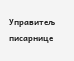Управитељ писарнице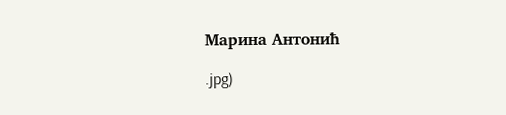Марина Антонић

.jpg)